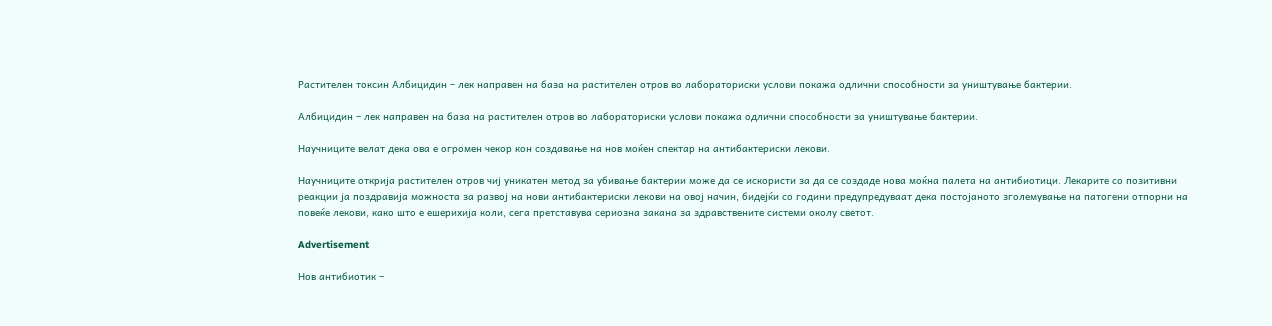Растителен токсин Албицидин – лек направен на база на растителен отров во лабораториски услови покажа одлични способности за уништување бактерии.

Албицидин – лек направен на база на растителен отров во лабораториски услови покажа одлични способности за уништување бактерии.

Научниците велат дека ова е огромен чекор кон создавање на нов моќен спектар на антибактериски лекови.

Научниците открија растителен отров чиј уникатен метод за убивање бактерии може да се искористи за да се создаде нова моќна палета на антибиотици. Лекарите со позитивни реакции ја поздравија можноста за развој на нови антибактериски лекови на овој начин, бидејќи со години предупредуваат дека постојаното зголемување на патогени отпорни на повеќе лекови, како што е ешерихија коли, сега претставува сериозна закана за здравствените системи околу светот.

Advertisement

Нов антибиотик –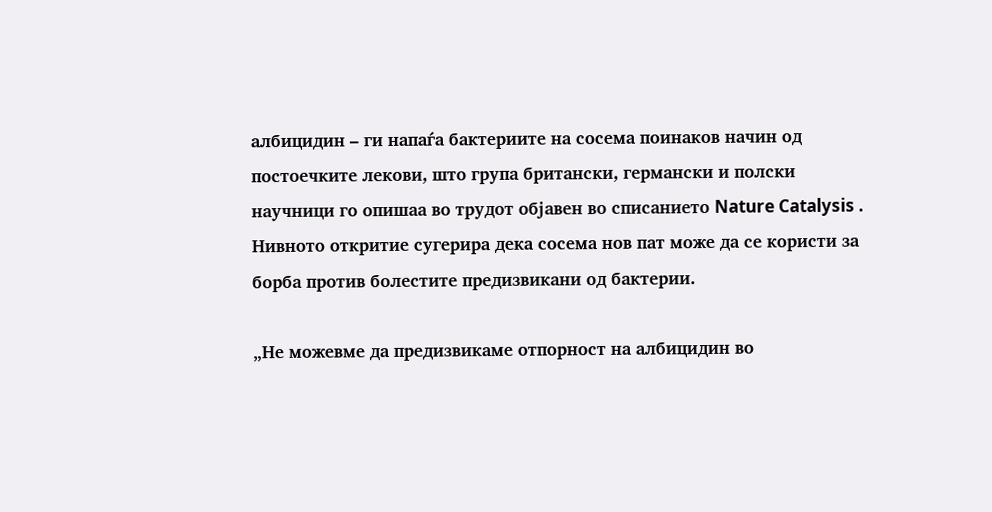албицидин – ги напаѓа бактериите на сосема поинаков начин од постоечките лекови, што група британски, германски и полски научници го опишаа во трудот објавен во списанието Nature Catalysis . Нивното откритие сугерира дека сосема нов пат може да се користи за борба против болестите предизвикани од бактерии.

„Не можевме да предизвикаме отпорност на албицидин во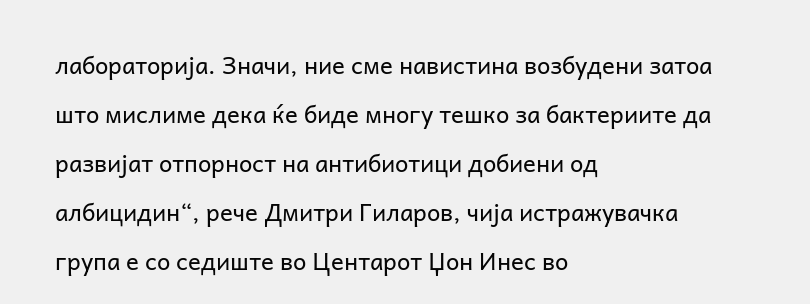лабораторија. Значи, ние сме навистина возбудени затоа што мислиме дека ќе биде многу тешко за бактериите да развијат отпорност на антибиотици добиени од албицидин“, рече Дмитри Гиларов, чија истражувачка група е со седиште во Центарот Џон Инес во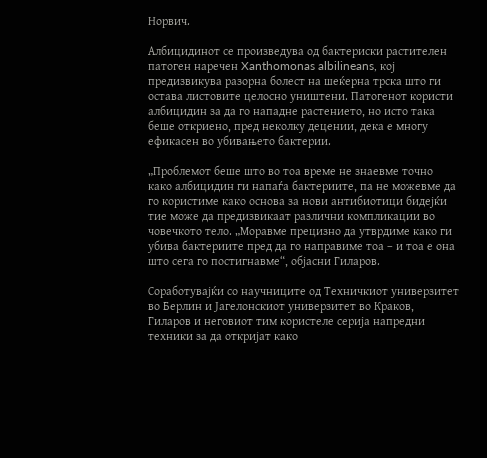Норвич.

Албицидинот се произведува од бактериски растителен патоген наречен Xanthomonas albilineans, кој предизвикува разорна болест на шеќерна трска што ги остава листовите целосно уништени. Патогенот користи албицидин за да го нападне растението, но исто така беше откриено, пред неколку децении, дека е многу ефикасен во убивањето бактерии.

„Проблемот беше што во тоа време не знаевме точно како албицидин ги напаѓа бактериите, па не можевме да го користиме како основа за нови антибиотици бидејќи тие може да предизвикаат различни компликации во човечкото тело. „Моравме прецизно да утврдиме како ги убива бактериите пред да го направиме тоа – и тоа е она што сега го постигнавме“, објасни Гиларов.

Соработувајќи со научниците од Техничкиот универзитет во Берлин и Јагелонскиот универзитет во Краков, Гиларов и неговиот тим користеле серија напредни техники за да откријат како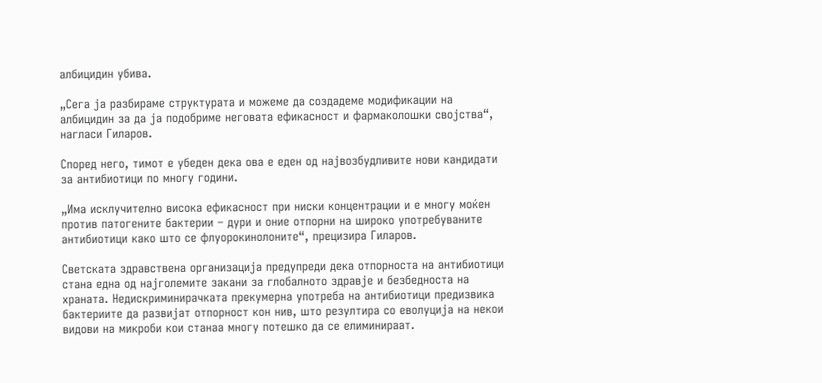албицидин убива.

„Сега ја разбираме структурата и можеме да создадеме модификации на албицидин за да ја подобриме неговата ефикасност и фармаколошки својства“, нагласи Гиларов.

Според него, тимот е убеден дека ова е еден од највозбудливите нови кандидати за антибиотици по многу години.

„Има исклучително висока ефикасност при ниски концентрации и е многу моќен против патогените бактерии – дури и оние отпорни на широко употребуваните антибиотици како што се флуорокинолоните“, прецизира Гиларов.

Светската здравствена организација предупреди дека отпорноста на антибиотици стана една од најголемите закани за глобалното здравје и безбедноста на храната. Недискриминирачката прекумерна употреба на антибиотици предизвика бактериите да развијат отпорност кон нив, што резултира со еволуција на некои видови на микроби кои станаа многу потешко да се елиминираат.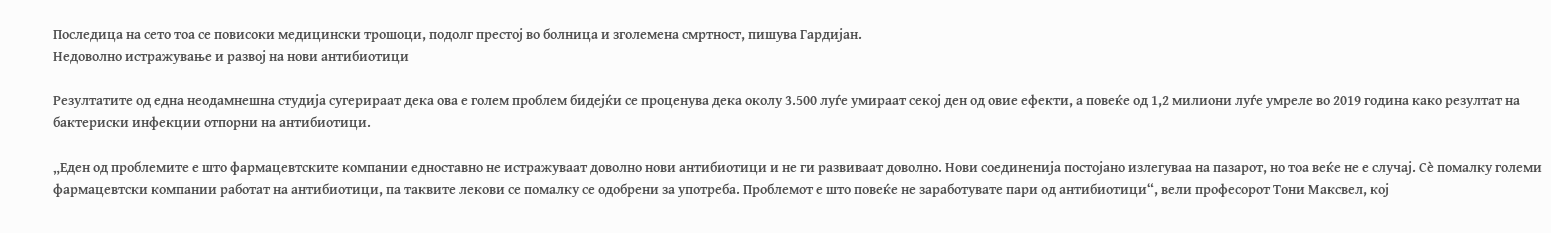Последица на сето тоа се повисоки медицински трошоци, подолг престој во болница и зголемена смртност, пишува Гардијан.
Недоволно истражување и развој на нови антибиотици

Резултатите од една неодамнешна студија сугерираат дека ова е голем проблем бидејќи се проценува дека околу 3.500 луѓе умираат секој ден од овие ефекти, а повеќе од 1,2 милиони луѓе умреле во 2019 година како резултат на бактериски инфекции отпорни на антибиотици.

„Еден од проблемите е што фармацевтските компании едноставно не истражуваат доволно нови антибиотици и не ги развиваат доволно. Нови соединенија постојано излегуваа на пазарот, но тоа веќе не е случај. Сè помалку големи фармацевтски компании работат на антибиотици, па таквите лекови се помалку се одобрени за употреба. Проблемот е што повеќе не заработувате пари од антибиотици“, вели професорот Тони Максвел, кој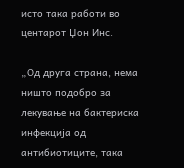исто така работи во центарот Џон Инс.

„Од друга страна, нема ништо подобро за лекување на бактериска инфекција од антибиотиците, така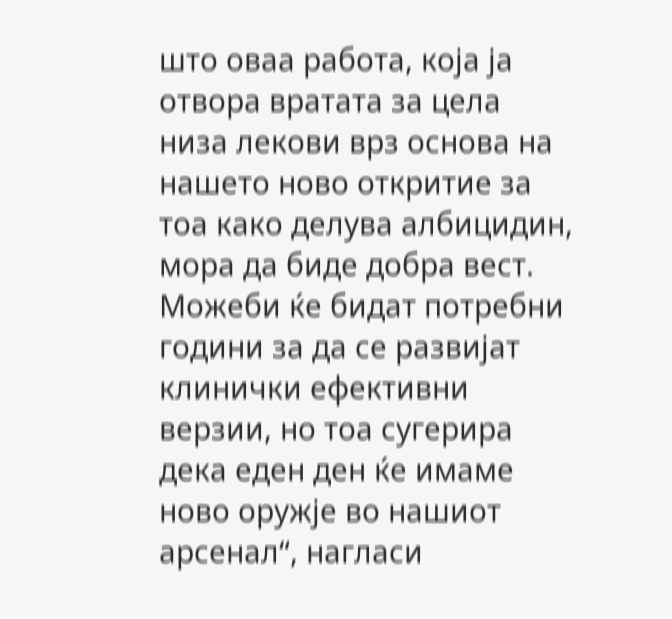што оваа работа, која ја отвора вратата за цела низа лекови врз основа на нашето ново откритие за тоа како делува албицидин, мора да биде добра вест. Можеби ќе бидат потребни години за да се развијат клинички ефективни верзии, но тоа сугерира дека еден ден ќе имаме ново оружје во нашиот арсенал“, нагласи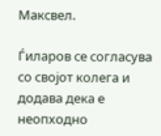Максвел.

Ѓиларов се согласува со својот колега и додава дека е неопходно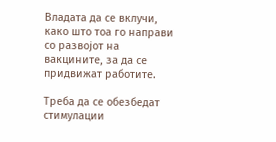Владата да се вклучи, како што тоа го направи со развојот на вакцините, за да се придвижат работите.

Треба да се обезбедат стимулации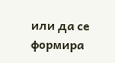или да се формира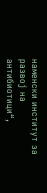наменски институт за развој на антибиотици“,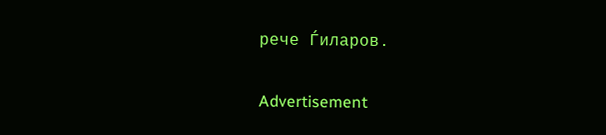рече Ѓиларов.

Advertisement